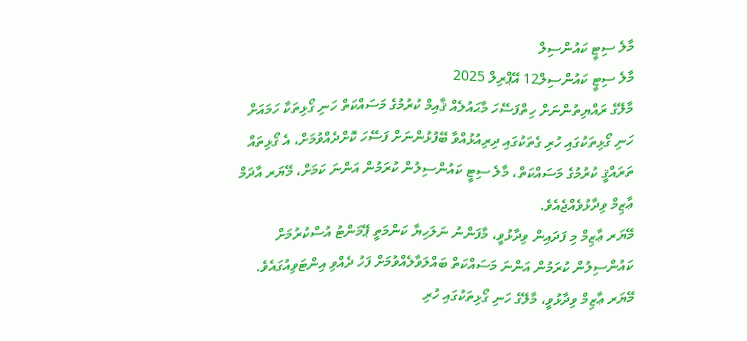މާލެ ސިޓީ ކައުންސިލް
މާލެ ސިޓީ ކައުންސިލް12 އޭޕްރިލް 2025
މާލޭގެ ރައްޔިތުންނަށް ހިތްފަސޭހަ މާޙައުލެއް ޤާއިމް ކުރުމުގެ މަސައްކަތް ހަނި ގޯޅިތަކާ ހަމައަށް
ހަނި ގޯޅިތަކުގައި ހުރި ގެތަކުގައި ދިރިއުޅުއްވާ ބޭފުޅުންނަށް ފަސޭހަ ކޮށްދެއްވުމަށް، އެ ގޯޅިތައް ތަރައްޤީ ކުރުމުގެ މަސައްކަތް، މާލެ ސިޓީ ކައުންސިލުން ކުރަމުން އަންނަ ކަމަށް، މޭޔަރ އާދަމް ޢާޒިމް ވިދާޅުވެއްޖެއެވެ.
މޭޔަރ ޢާޒިމް މި ފަދައިން ވިދާޅުވީ، މާފަންނު ނަލަހިޔާ ކަންމަތީ ޕޭމަންޓު އުސްކުރުމަށް ކައުންސިލުން ކުރަމުން އަންނަ މަސައްކަތް ބައްލަވާލެއްވުމަށް ފަހު ދެއްވި އިންޓަވިއުގައެވެ.
މޭޔަރ ޢާޒިމް ވިދާޅުވީ، މާލޭގެ ހަނި ގޯޅިތަކުގައި ހުރި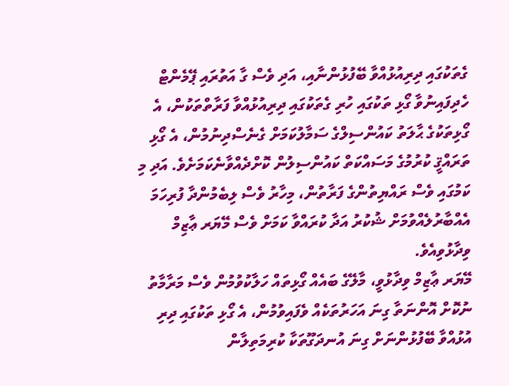ގެތަކުގައި ދިރިއުޅުއްވާ ބޭފުޅުންނާއި، އަދި ވެސް ގާ އަތުރައި ޕޭމެންޓް ހެދިފައިނުވާ ގޯޅި ތަކުގައި ހުރި ގެތަކުގައި ދިރިއުޅުއްވާ ފަރާތްތަކުން، އެ ގޯޅިތަކުގެ ޙާލަތު ކައުންސިލްގެ ސަމާލުކަމަށް ގެނެސްދިނުމުން، އެ ގޯޅި ތަރައްޤީ ކުރުމުގެ މަސައްކަތް ކައުންސިލުން ކޮށްދެއްވާނެކަމަށެވެ. އަދި މި ކަމުގައި ވެސް ރައްޔިތުންގެ ފަރާތުން، މިހާރު ވެސް ލިބެމުންދާ ފުރިހަމަ އެއްބާރުލެއްވުމަށް ޝުކުރު އަދާ ކުރައްވާ ކަމަށް ވެސް މޭޔަރ ޢާޒިމް ވިދާޅުވިއެވެ.
މޭޔަރ ޢާޒިމް ވިދާޅުވީ، މާލޭގެ ބައެއް ގޯޅިތައް ހަލާކުވުމުން ވެސް މަރާމާތު ނުކޮށް އޮންނަތާ ގިނަ އަހަރުތަކެއް ވެފައިވުމުން، އެ ގޯޅި ތަކުގައި ދިރި އުޅުއްވާ ބޭފުޅުންނަށް ގިނަ އުނދަގޫތަކާ ކުރިމަތިލާން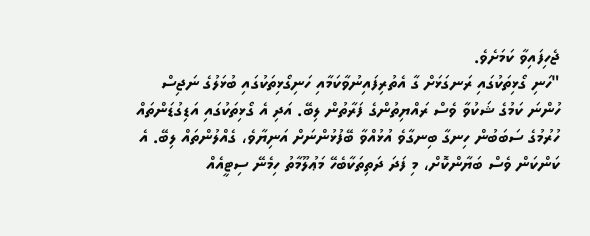ޖެހިފައިވާ ކަމަށެވެ.
"ހަނި ގޯޅިތަކުގައި ރަނގަޅަށް ގާ އެތުރިފައިނުވާކަމާއި ހަނިގޯޅިތަކުގައި ބުޅަލުގެ ނަޖިސް ހުންނަ ކަމުގެ ޝަކުވާ ވެސް ރައްޔިތުންގެ ފަރާތުން ލިބޭ. އަދި އެ ގޯޅިތަކުގައި އަޑިގުޑަންތައް ހުރުމުގެ ސަބަބުން ހިނގާ ބިނގާވެ އުޅުއްވާ ބޭފުޅުންނަށް އަނިޔާވެ، ގެއްލުންތައް ލިބޭ. އެ ކަންކަން ވެސް ބަޔާންކޮށް، މި ފަދަ ދަތިތަކާބެހޭ މަޢުލޫމާތު ހިމެނޭ ސިޓީއެއް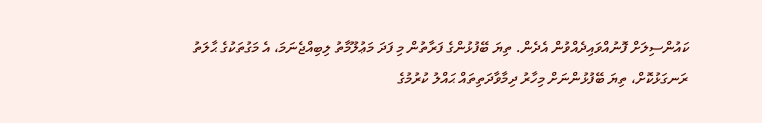ކައުންސިލަށް ފޮނުއްވައިދެއްވުން އެދެން. ތިޔަ ބޭފުޅުންގެ ފަރާތުން މި ފަދަ މަޢުލޫމާތު ލިބިއްޖެނަމަ، އެ މަގުތަކުގެ ޙާލަތު ރަނގަޅުކޮށް، ތިޔަ ބޭފުޅުންނަށް މިހާރު ދިމާވާދަތިތައް ޙައްލު ކުރުމުގެ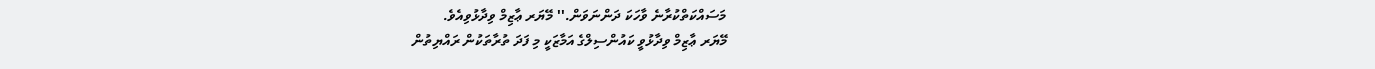މަސައްކަތްކުރާނެ ވާހަކަ ދަންނަވަން.'' މޭޔަރ ޢާޒިމް ވިދާޅުވިއެވެ.
މޭޔަރ ޢާޒިމް ވިދާޅުވީ ކައުންސިލްގެ އަމާޒަކީ މި ފަދަ ތުރާތަކުން ރައްޔިތުން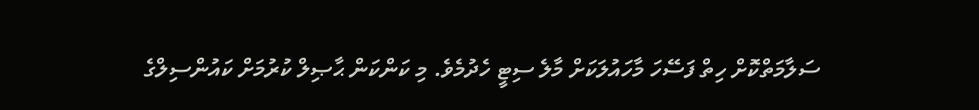ސަލާމަތްކޮށް ހިތް ފަސޭހަ މާހައުލަކަށް މާލެ ސިޓީ ހެދުމެވެ. މި ކަންކަން ޙާޞިލް ކުރުމަށް ކައުންސިލްގެ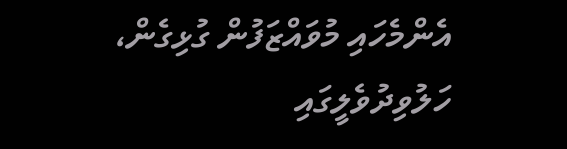އެންމެހައި މުވައްޒަފުން ގުޅިގެން، ހަލުވިދުވެލީގައި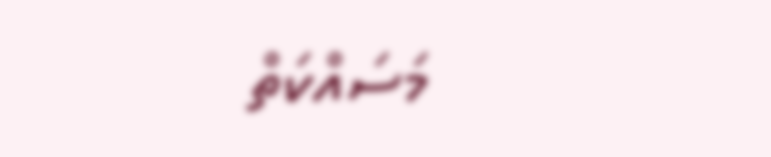މަސައްކަތް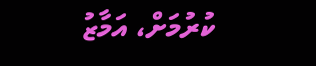ކުރުމަށް، އަމާޒު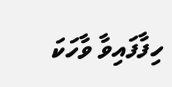ހިފާފައިވާ ވާހަކަ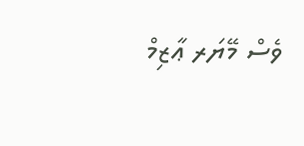ވެސް މޭޔަރ ޢާޒިމް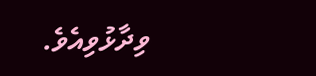ވިދާޅުވިއެވެ.